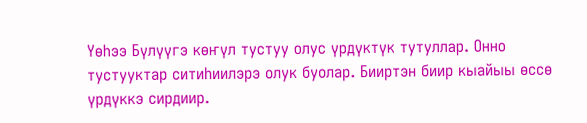Үөһээ Бүлүүгэ көҥүл тустуу олус үрдүктүк тутуллар. Онно тустууктар ситиһиилэрэ олук буолар. Бииртэн биир кыайыы өссө үрдүккэ сирдиир.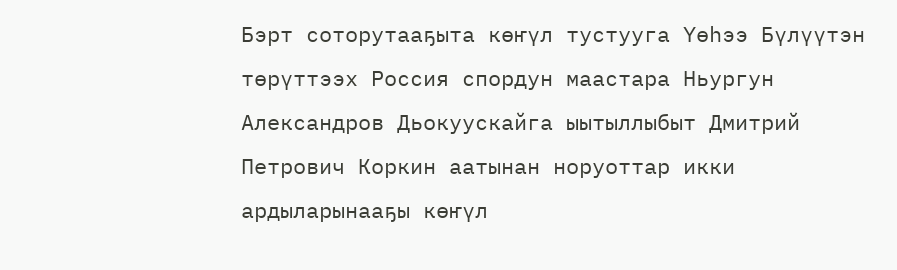Бэрт соторутааҕыта көҥүл тустууга Үөһээ Бүлүүтэн төрүттээх Россия спордун маастара Ньургун Александров Дьокуускайга ыытыллыбыт Дмитрий Петрович Коркин аатынан норуоттар икки ардыларынааҕы көҥүл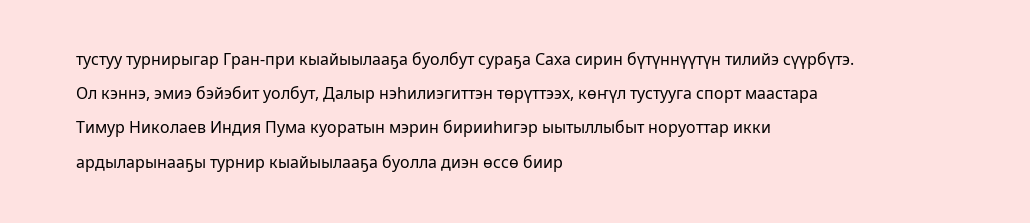тустуу турнирыгар Гран-при кыайыылааҕа буолбут сураҕа Саха сирин бүтүннүүтүн тилийэ сүүрбүтэ. Ол кэннэ, эмиэ бэйэбит уолбут, Далыр нэһилиэгиттэн төрүттээх, көҥүл тустууга спорт маастара Тимур Николаев Индия Пума куоратын мэрин бирииһигэр ыытыллыбыт норуоттар икки ардыларынааҕы турнир кыайыылааҕа буолла диэн өссө биир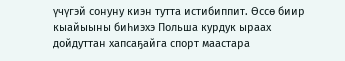үчүгэй сонуну киэн тутта истибиппит. Өссө биир кыайыыны биһиэхэ Польша курдук ыраах дойдуттан хапсаҕайга спорт маастара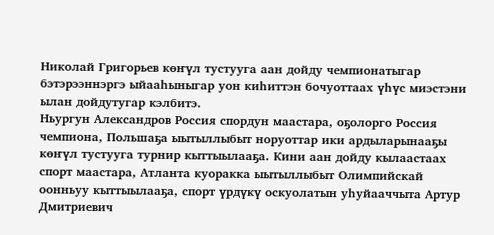Николай Григорьев көҥүл тустууга аан дойду чемпионатыгар бэтэрээннэргэ ыйааһыныгар уон киһиттэн бочуоттаах үһүс миэстэни ылан дойдутугар кэлбитэ.
Ньургун Александров Россия спордун маастара, оҕолорго Россия чемпиона, Польшаҕа ыытыллыбыт норуоттар ики ардыларынааҕы көҥүл тустууга турнир кыттыылааҕа. Кини аан дойду кылаастаах спорт маастара, Атланта куоракка ыытыллыбыт Олимпийскай оонньуу кыттыылааҕа, спорт үрдүкү оскуолатын уһуйааччыта Артур Дмитриевич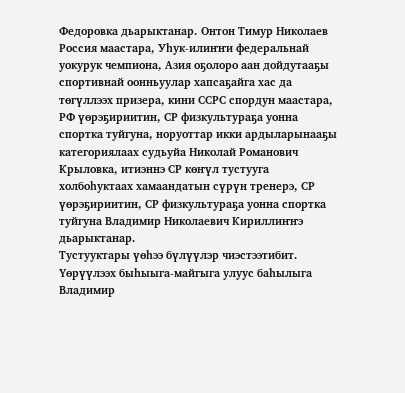Федоровка дьарыктанар. Онтон Тимур Николаев Россия маастара, Уһук-илиҥҥи федеральнай уокурук чемпиона, Азия оҕолоро аан дойдутааҕы спортивнай оонньуулар хапсаҕайга хас да төгүллээх призера, кини ССРС спордун маастара, РФ үөрэҕириитин, СР физкультураҕа уонна спортка туйгуна, норуоттар икки ардыларынааҕы категориялаах судьуйа Николай Романович Крыловка, итиэннэ СР көҥүл тустууга холбоһуктаах хамаандатын сүрүн тренерэ, СР үөрэҕириитин, СР физкультураҕа уонна спортка туйгуна Владимир Николаевич Кириллиҥҥэ дьарыктанар.
Тустууктары үөһээ бүлүүлэр чиэстээтибит. Үөрүүлээх быһыыга-майгыга улуус баһылыга Владимир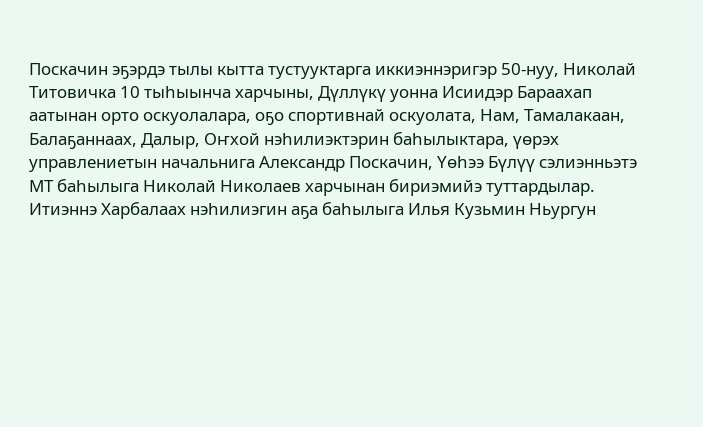Поскачин эҕэрдэ тылы кытта тустууктарга иккиэннэригэр 50-нуу, Николай Титовичка 10 тыһыынча харчыны, Дүллүкү уонна Исиидэр Бараахап аатынан орто оскуолалара, оҕо спортивнай оскуолата, Нам, Тамалакаан, Балаҕаннаах, Далыр, Оҥхой нэһилиэктэрин баһылыктара, үөрэх управлениетын начальнига Александр Поскачин, Үөһээ Бүлүү сэлиэнньэтэ МТ баһылыга Николай Николаев харчынан бириэмийэ туттардылар. Итиэннэ Харбалаах нэһилиэгин аҕа баһылыга Илья Кузьмин Ньургун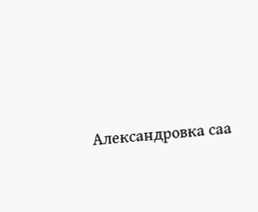Александровка саа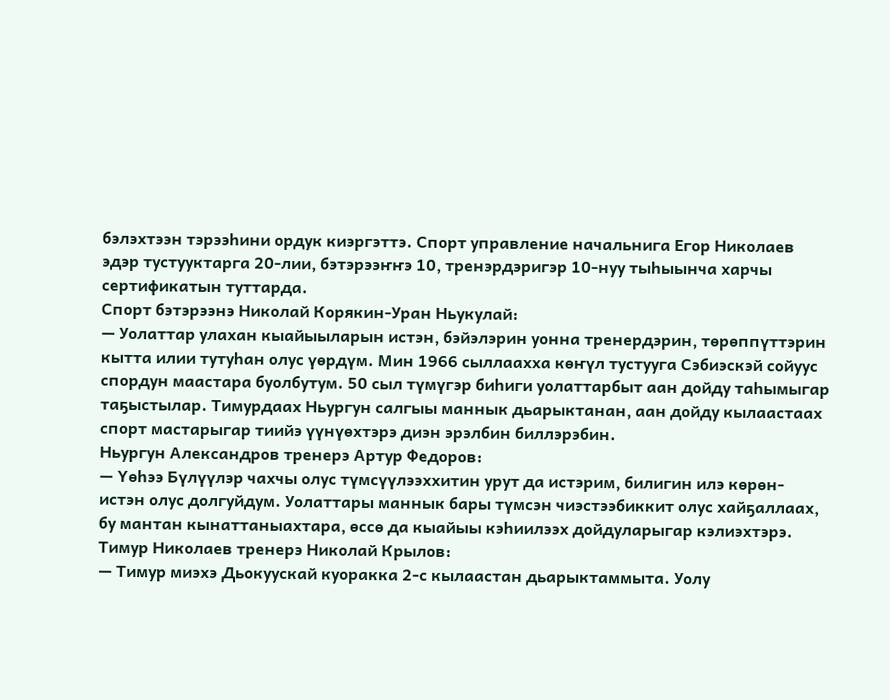бэлэхтээн тэрээһини ордук киэргэттэ. Спорт управление начальнига Егор Николаев эдэр тустууктарга 20-лии, бэтэрээҥҥэ 10, тренэрдэригэр 10-нуу тыһыынча харчы сертификатын туттарда.
Спорт бэтэрээнэ Николай Корякин-Уран Ньукулай:
— Уолаттар улахан кыайыыларын истэн, бэйэлэрин уонна тренердэрин, төрөппүттэрин кытта илии тутуһан олус үөрдүм. Мин 1966 сыллаахха көҥүл тустууга Сэбиэскэй сойуус спордун маастара буолбутум. 50 сыл түмүгэр биһиги уолаттарбыт аан дойду таһымыгар таҕыстылар. Тимурдаах Ньургун салгыы маннык дьарыктанан, аан дойду кылаастаах спорт мастарыгар тиийэ үүнүөхтэрэ диэн эрэлбин биллэрэбин.
Ньургун Александров тренерэ Артур Федоров:
— Үөһээ Бүлүүлэр чахчы олус түмсүүлээххитин урут да истэрим, билигин илэ көрөн-истэн олус долгуйдум. Уолаттары маннык бары түмсэн чиэстээбиккит олус хайҕаллаах, бу мантан кынаттаныахтара, өссө да кыайыы кэһиилээх дойдуларыгар кэлиэхтэрэ.
Тимур Николаев тренерэ Николай Крылов:
— Тимур миэхэ Дьокуускай куоракка 2-с кылаастан дьарыктаммыта. Уолу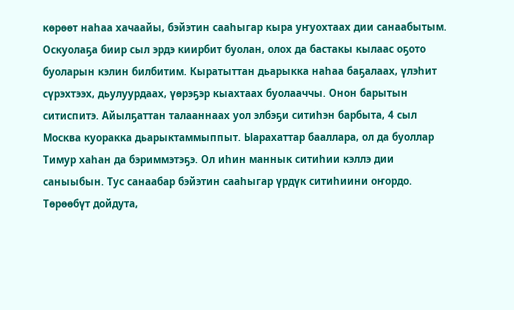көрөөт наһаа хачаайы, бэйэтин сааһыгар кыра уҥуохтаах дии санаабытым. Оскуолаҕа биир сыл эрдэ киирбит буолан, олох да бастакы кылаас оҕото буоларын кэлин билбитим. Кыратыттан дьарыкка наһаа баҕалаах, үлэһит сүрэхтээх, дьулуурдаах, үөрэҕэр кыахтаах буолааччы. Онон барытын ситиспитэ. Айылҕаттан талааннаах уол элбэҕи ситиһэн барбыта, 4 сыл Москва куоракка дьарыктаммыппыт. Ыарахаттар бааллара, ол да буоллар Тимур хаһан да бэриммэтэҕэ. Ол иһин маннык ситиһии кэллэ дии саныыбын. Тус санаабар бэйэтин сааһыгар үрдүк ситиһиини оҥордо. Төрөөбүт дойдута,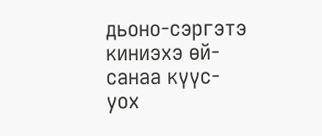дьоно-сэргэтэ киниэхэ өй-санаа күүс-уох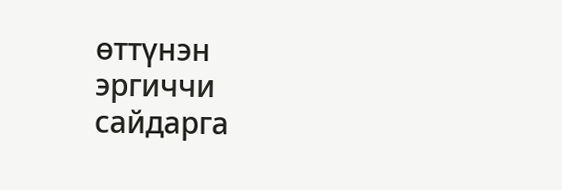өттүнэн эргиччи сайдарга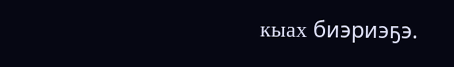кыах биэриэҕэ.